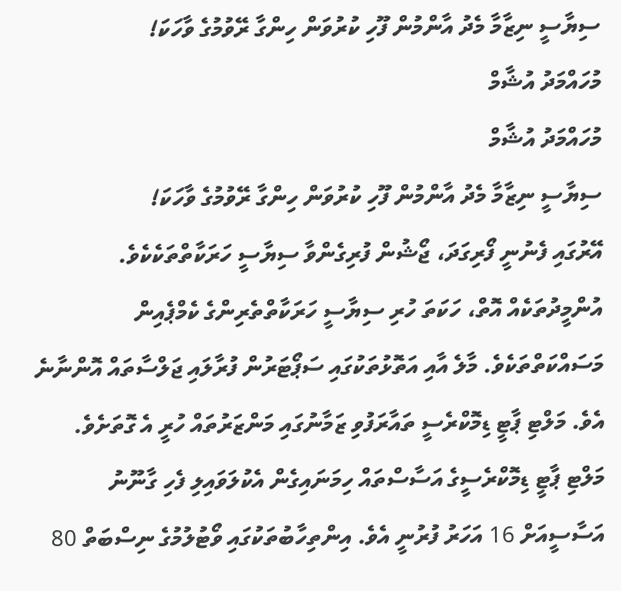ސިޔާސީ ނިޒާމާ މެދު އާންމުން ފޫހި ކުރުވަން ހިންގާ ރޭވުމުގެ ވާހަކަ!
މުހައްމަދު އުޝާމް
މުހައްމަދު އުޝާމް
ސިޔާސީ ނިޒާމާ މެދު އާންމުން ފޫހި ކުރުވަން ހިންގާ ރޭވުމުގެ ވާހަކަ!
އޭރުގައި ފެނުނީ ފޯރިގަދަ، ޖޯޝުން ފުރިގެންވާ ސިޔާސީ ހަރަކާތްތަކެކެވެ. އުންމީދުތަކެއް އޮތް، ހަކަތަ ހުރި ސިޔާސީ ހަރަކާތްތެރިންގެ ކެމްޕެއިން މަސައްކަތްތަކެވެ. މާލެ އާއި އަތޮޅުތަކުގައި ސަޕޯޓަރުން ފުރާލައި ޖަލްސާތައް އޮންނާނެ އެވެ. މަލްޓި ޕާޓީ ޑިމޮކްރެސީ ތައާރަފުވި ޒަމާނުގައި މަންޒަރުތައް ހުރީ އެ ގޮތަށެވެ.
މަލްޓި ޕާޓީ ޑިމޮކްރެސީގެ އަސާސްތައް ހިމަނައިގެން އެކުލަވައިލި ފެހި ގާނޫނު އަސާސީއަށް 16 އަހަރު ފުރުނީ އެވެ. އިންތިހާބުތަކުގައި ވޯޓުލުމުގެ ނިސްބަތް 80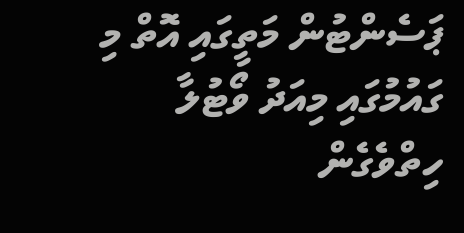ޕަސެންޓުން މަތީގައި އޮތް މި ގައުމުގައި މިއަދު ވޯޓުލާ ހިތްވެގެން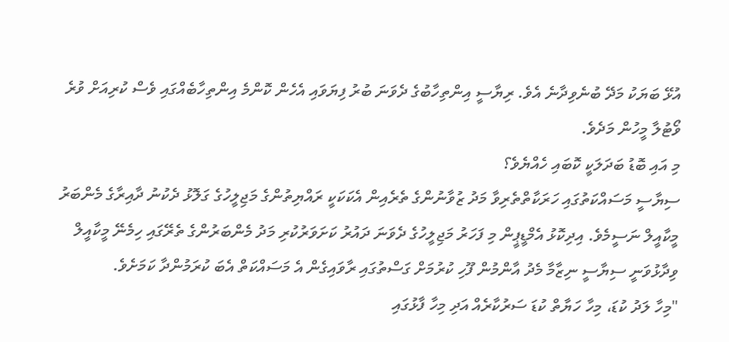އުޅޭ ބަޔަކު މަދޭ ބުނެވިދާނެ އެވެ. ރިޔާސީ އިންތިހާބުގެ ދެވަނަ ބުރު ފިޔަވައި އެހެން ކޮންމެ އިންތިހާބެއްގައި ވެސް ކުރިއަށް ވުރެ ވޯޓުލާ މީހުން މަދެވެ.
މި އައި ބޮޑު ބަދަލަކީ ކޮބައި ހެއްޔެވެ؟
ސިޔާސީ މަސައްކަތުގައި ހަރަކާތްތެރިވާ މަދު ޒުވާނުންގެ ތެރެއިން އެކަކަކީ ރައްޔިތުންގެ މަޖިލީހުގެ ގަލޮޅު ދެކުނު ދާއިރާގެ މެންބަރު މީކާއީލް ނަސީމެވެ. އިދިކޮޅު އެމްޑީޕީން މި ފަހަރު މަޖިލީހުގެ ދެވަނަ ދައުރު ކަށަވަރުކުރި މަދު މެންބަރުންގެ ތެރޭގައި ހިމެނޭ މީކާއީލް ވިދާޅުވަނީ ސިޔާސީ ނިޒާމާ މެދު އާންމުން ފޫހި ކުރުމަށް ގަސްތުގައި ރާވައިގެން އެ މަސައްކަތް އެބަ ކުރަމުންދާ ކަމަށެވެ.
"މިހާ ލަދު ކުޑަ، މިހާ ހަޔާތް ކުޑަ ސަރުކާރެއް އަދި މިހާ ފާޅުގައި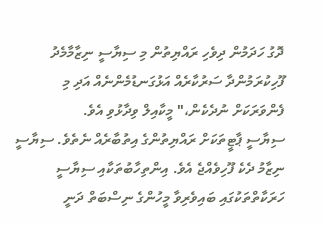ދޮގު ހަދަމުން ދިވެހި ރައްޔިތުން މި ސިޔާސީ ނިޒާމާމެދު ފޫހިކުރަމުންދާ ސަރުކާރެއް އަޅުގަނޑުމެންނެއް އަދި މި ފެންވަރަކަށް ނުދެކެން،" މީކާއިލް ވިދާޅުވި އެވެ.
ސިޔާސީ ޕާޓީތަކަށް ރައްޔިތުންގެ އިތުބާރެއް ނެތެވެ. ސިޔާސީ ނިޒާމު ދެކެ ފޫހިވެއްޖެ އެވެ. އިންތިހާބުތަކާއި ސިޔާސީ ހަރަކާތްތަކުގައި ބައިވެރިވާ މީހުންގެ ނިސްބަތް ދަނީ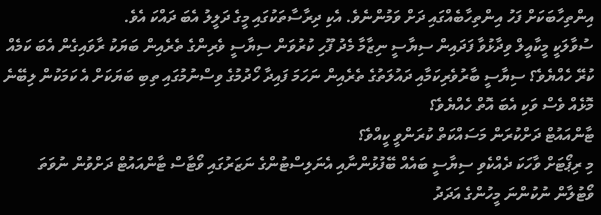އިންތިހާބަކަށް ފަހު އިންތިހާބެއްގައި ދަށް ވަމުންނެވެ. އެކި ދިރާސާތަކުގައި މީގެ ދަލީލު އެބަ ދައްކަ އެވެ.
ސުވާލަކީ މީކާއީލް ވިދާޅުވާ ފަދައިން ސިޔާސީ ނިޒާމާ މެދު ފޫހި ކުރުވަން ސިޔާސީ ވެރިންގެ ތެރެއިން ބަޔަކު ރާވައިގެން އެބަ ކަމެއް ކުރޭ ހެއްޔެވެ؟ ސިޔާސީ ބާރުވެރިކަމާއި ދައުލަތުގެ ތެރެއިން ނަހަމަ ފައިދާ ހޯދުމުގެ ވިސްނުމުގައި ތިބި ބަޔަކަށް އެ ކަމަކުން ލިބޭނެ މޮޅެއް ވެސް ވަކި އެބަ އޮތް ހެއްޔެވެ؟
ޓާންއައުޓް ދަށްކުރަން މަސައްކަތް ކުރަންވީ ކީއްވެ؟
މި ރިޕޯޓަށް ވާހަކަ ދެއްކެވި ސިޔާސީ ބައެއް ބޭފުޅުންނާއި އެނަލިސްޓުންގެ ނަޒަރުގައި ވޯޓާސް ޓާންއައުޓް ދަށްވުން ނުވަތަ ވޯޓުލާން ނުކުންނަ މީހުންގެ އަދަދު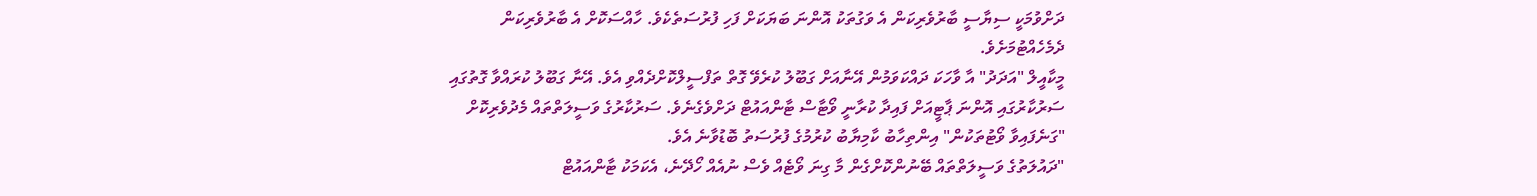ދަށްވުމަކީ ސިޔާސީ ބާރުވެރިކަން އެ ވަގުތަކު އޮންނަ ބަޔަކަށް ފަހި ފުރުސަތެކެވެ. ހާއްސަކޮށް އެ ބާރުވެރިކަން ދެމެހެއްޓުމަށެވެ.
މީކާއީލް "އަދަދު" އާ ވާހަކަ ދައްކަވަމުން އޭނާއަށް ގަބޫލު ކުރެވޭ ގޮތް ތަފްސީލްކޮށްދެއްވި އެވެ. އޭނާ ގަބޫލު ކުރައްވާ ގޮތުގައި ސަރުކާރުގައި އޮންނަ ޕާޓީއަށް ފައިދާ ކުރާނީ ވޯޓާސް ޓާންއައުޓް ދަށްވެގެނެވެ. ސަރުކާރުގެ ވަސީލަތްތައް މެދުވެރިކޮށް "ގަނެފައިވާ ވޯޓުތަކުން" އިންތިހާބު ކާމިޔާބު ކުރުމުގެ ފުރުސަތު ބޮޑުވާނެ އެވެ.
"ދައުލަތުގެ ވަސީލަތްތައް ބޭނުންކޮށްގެން މާ ގިނަ ވޯޓެއް ވެސް ނުއެއް ހޯދޭނެ، އެކަމަކު ޓާންއައުޓް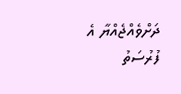ދަށްވެއްޖެއްޔާ އެ ފުރުސަތު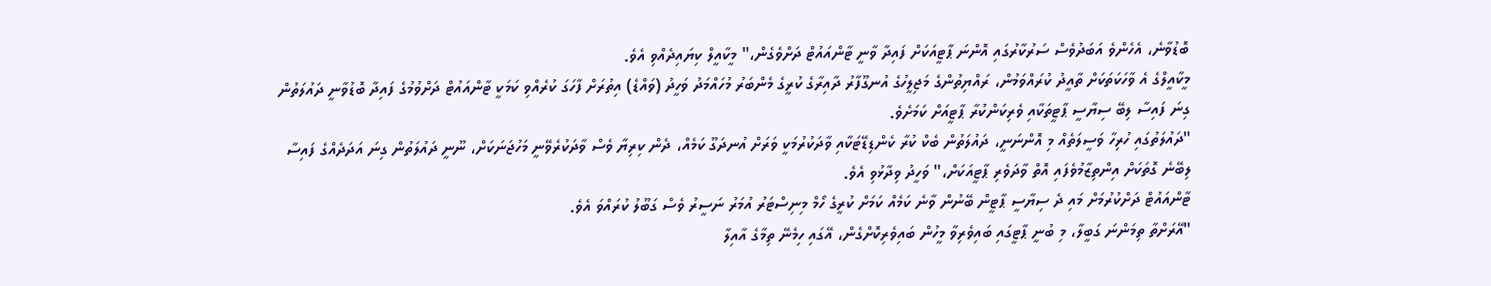ބޮޑުވާނެ، އެހެންވެ އަބަދުވެސް ސަރުކާރުގައި އޮންނަ ޕާޓީއަކަށް ފައިދާ ވާނީ ޓާންއައުޓް ދަށްވެގެން،" މީކާއީލް ކިޔައިދެއްވި އެވެ.
މީކާއީލްގެ އެ ވާހަކަތަކަށް ތާއީދު ކުރައްވަމުން، ރައްޔިތުންގެ މަޖިލީހުގެ އުނގޫފާރު ދާއިރާގެ ކުރީގެ މެންބަރު މުހައްމަދު ވަހީދު (ވައްޑެ) އިތުރަށް ފާހަގަ ކުރެއްވި ކަމަކީ ޓާންއައުޓް ދަށްވުމުގެ ފައިދާ ބޮޑުވާނީ ދައުލަތުން ގިނަ ފައިސާ ލިބޭ ސިޔާސީ ޕާޓީތަކާއި ވެރިކަންކުރާ ޕާޓީއަށް ކަމަށެވެ.
"ދައުލަތުގައި ހުރިހާ ވަސީލަތެއް މި އޮންނަނީ، ދައުލަތުން ބެކް ކުރާ ކެންޑިޑޭޓަކާއި ވާދަކުރުމަކީ ވަރަށް އުނދަގޫ ކަމެއް، ދެން ކިރިޔާ ވެސް ވާދަކުރެވޭނީ މަހުޖަނަކަށް، ނޫނީ ދައުލަތުން ގިނަ އަދަދެއްގެ ފައިސާ ލިބޭނެ ގޮތަކަށް އިންތިޒާމުވެފައި އޮތް ވާދަވެރި ޕާޓީއަކަށް،" ވަހީދު ވިދާޅުވި އެވެ.
ޓާންއައުޓް ދަށްކުރުމަށް މައި ދެ ސިޔާސީ ޕާޓީން ބޭނުން ވާނެ ކަމެއް ކަމަށް ކުރީގެ ހޯމް މިނިސްޓަރު އުމަރު ނަސީރު ވެސް ގަބޫލު ކުރައްވަ އެވެ.
"އޭރަށްތާ ތިމަންނަ ގަބީލާ، މި ބުނީ ޕާޓީގައި ބައިވެރިވާ މީހުން ބައިވެރިކޮށްގެން، އޭގައި ހިމެނޭ ތިމާގެ އާއިލާ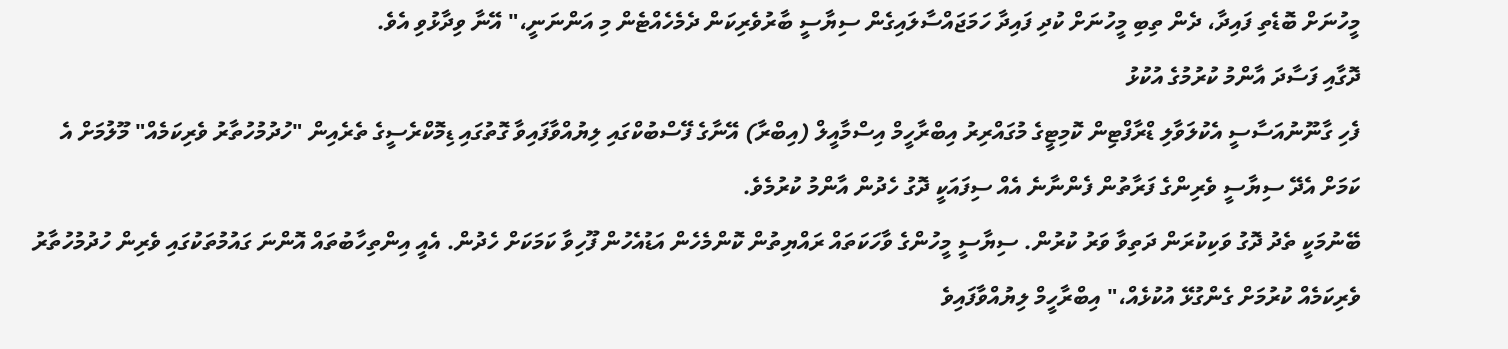މީހުނަށް ބޮޑެތި ފައިދާ، ދެން ތިބި މީހުނަށް ކުދި ފައިދާ ހަމަޖައްސާލައިގެން ސިޔާސީ ބާރުވެރިކަން ދެމެހެއްޓެން މި އަންނަނީ،" އޭނާ ވިދާޅުވި އެވެ.
ދޮގާއި ފަސާދަ އާންމު ކުރުމުގެ އުކުޅު
ފެހި ގާނޫނުއަސާސީ އެކުލަވާލި ޑްރާފްޓިން ކޮމިޓީގެ މުގައްރިރު އިބްރާހީމް އިސްމާއީލް (އިބްރާ) އޭނާގެ ފޭސްބުކްގައި ލިޔުއްވާފައިވާ ގޮތުގައި ޑިމޮކްރެސީގެ ތެރެއިން "ހުދުމުހުތާރު ވެރިކަމެއް" މޫލުމަށް އެ ކަމަށް އެދޭ ސިޔާސީ ވެރިންގެ ފަރާތުން ފެންނާނެ އެއް ސިފައަކީ ދޮގު ހެދުން އާންމު ކުރުމެވެ.
ބޭނުމަކީ ތެދު ދޮގު ވަކިކުރަން ދަތިވާ ވަރު ކުރުން. ސިޔާސީ މީހުންގެ ވާހަކަތައް ރައްޔިތުން ކޮންމެހެން އަޑުއެހުން ފޫހިވާ ކަމަކަށް ހެދުން. އެއީ އިންތިހާބުތައް އޮންނަ ގައުމުތަކުގައި ވެރިން ހުދުމުހުތާރު ވެރިކަމެއް ކުރުމަށް ގެންގުޅޭ އުކުޅެއް،" އިބްރާހީމް ލިޔުއްވާފައިވެ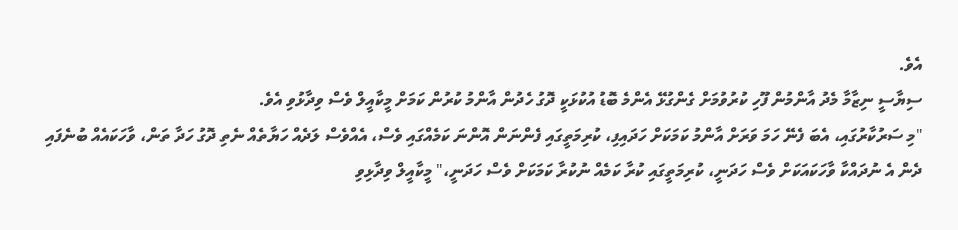އެވެ.
ސިޔާސީ ނިޒާމާ މެދު އާންމުން ފޫހި ކުރުވުމަށް ގެންގުޅޭ އެންމެ ބޮޑު އުކުޅަކީ ދޮގު ހެދުން އާންމު ކުރުން ކަމަށް މީކާއީލް ވެސް ވިދާޅުވި އެވެ.
"މި ސަރުކާރުގައި، އެބަ ފެނޭ ހަމަ ވަރަށް އާންމު ކަމަކަށް ހަދައިފި، ކުރިމަތީގައި ފެންނަން އޮންނަ ކަމެއްގައި ވެސް، އެއްވެސް ލަދެއް ހަޔާތެއް ނެތި ދޮގު ހަދާ ތަން، ވާހަކައެއް ބުނެފައި ދެން އެ ނުދައްކާ ވާހަކައަކަށް ވެސް ހަދަނީ، ކުރިމަތީގައި ކުރާ ކަމެއް ނުކުރާ ކަމަކަށް ވެސް ހަދަނީ،" މީކާއީލް ވިދާޅިވި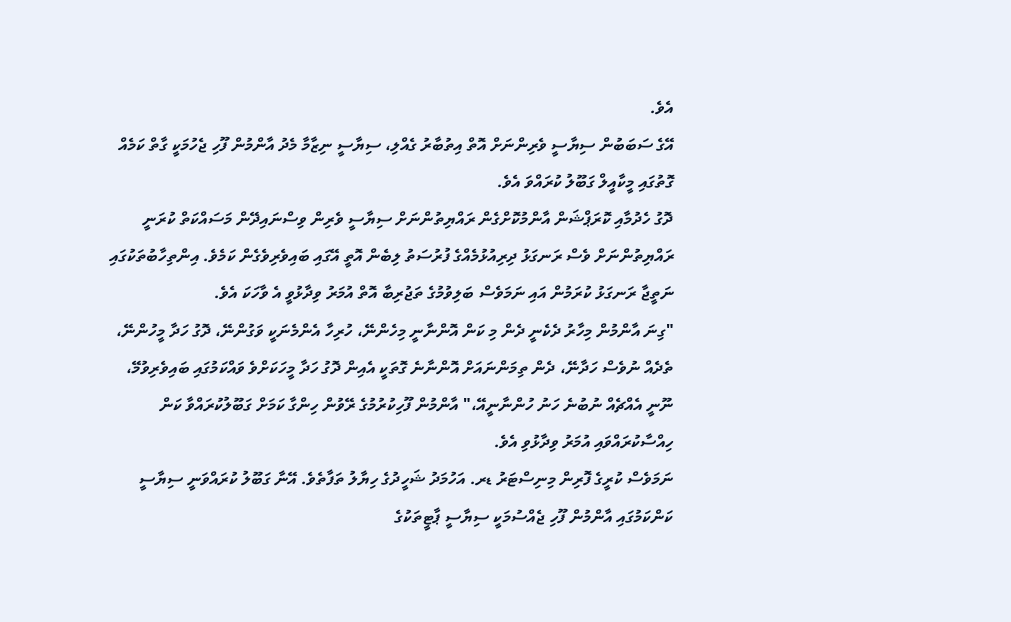އެވެ.
އޭގެ ސަބަބުން ސިޔާސީ ވެރިންނަށް އޮތް އިތުބާރު ގެއްލި، ސިޔާސީ ނިޒާމާ މެދު އާންމުން ފޫހި ޖެހުމަކީ ގާތް ކަމެއް ގޮތުގައި މީކާއީލް ގަބޫލު ކުރައްވަ އެވެ.
ދޮގު ހެދުމާއި ކޮރަޕްޝަން އާންމުކޮށްގެން ރައްޔިތުންނަށް ސިޔާސީ ވެރިން ވިސްނައިދޭން މަސައްކަތް ކުރަނީ ރައްޔިތުންނަށް ވެސް ރަނގަޅު ދިރިއުޅުމެއްގެ ފުރުސަތު ލިބެން އޮތީ އޭގައި ބައިވެރިވެގެން ކަމެވެ. އިންތިހާބުތަކުގައި ނަތީޖާ ރަނގަޅު ކުރަމުން އައި ނަމަވެސް ބަލިވުމުގެ ތަޖުރިބާ އޮތް އުމަރު ވިދާޅުވީ އެ ވާހަކަ އެވެ.
"ގިނަ އާންމުން މިހާރު ދެކެނީ ދެން މި ކަން އޮންނާނީ މިހެންނޭ، ހުރިހާ އެންމެނަކީ ވަގުންނޭ، ދޮގު ހަދާ މީހުންނޭ، ތެދެއް ނުވެސް ހަދާނޭ، ދެން ތިމަންނައަށް އޮންނާނެ ގޮތަކީ އެއިން ދޮގު ހަދާ މީހަކަށްވެ ވައްކަމުގައި ބައިވެރިވުމޭ، ނޫނީ އެއްޗެއް ނުބުނެ ހަނު ހުންނާނީއޭ،" އާންމުން ފޫހިކުރުމުގެ ރޭވުން ހިންގާ ކަމަށް ގަބޫލުކުރައްވާ ކަން ހިއްސާކުރައްވައި އުމަރު ވިދާޅުވި އެވެ.
ނަމަވެސް ކުރީގެ ފޮރިން މިނިސްޓަރު ޑރ. އަހުމަދު ޝަހީދުގެ ހިޔާލު ތަފާތެވެ. އޭނާ ގަބޫލު ކުރައްވަނީ ސިޔާސީ ކަންކަމުގައި އާންމުން ފޫހި ޖެއްސުމަކީ ސިޔާސީ ޕާޓީތަކުގެ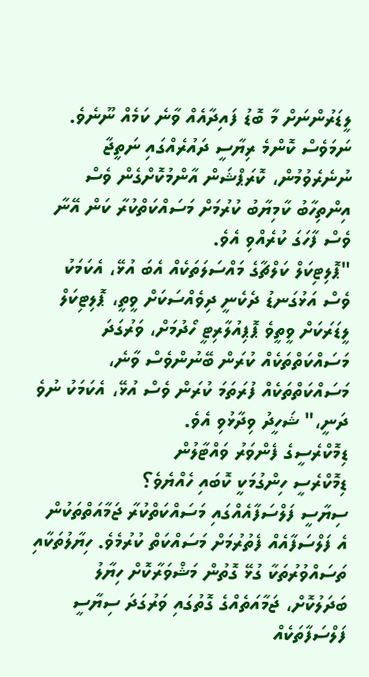ލީޑަރުންނަށް މާ ބޮޑު ފައިދާއެއް ވާނެ ކަމެއް ނޫނެވެ. ނަމަވެސް ކޮންމެ ރިޔާސީ ދައުރެއްގައި ނަތީޖާ ނުނެރެވުމުން، ކޮރަޕްޝަން އާންމުކޮށްގެން ވެސް އިންތިހާބު ކާމިޔާބު ކުރުމަށް މަސައްކަތްކުރާ ކަން އޭނާ ވެސް ފާހަގަ ކުރެއްވި އެވެ.
"ޕޮލިޓިކަލް ކަލްޗާގެ މައްސަލަތަކެއް އެބަ އުޅޭ، އެކަމަކު ވެސް އަޅުގަނޑު ދެކެނީ ދިވެއްސަކަށް ވީތީ، ޕޮލިޓިކަލް ލީޑަރަކަށް ވީތީވެ ޕޮޕިއުލާރިޓީ ހޯދުމަށް، ވަރުގަދަ މަސައްކަތްތަކެއް ކުރަން ބޭނުންވެސް ވާނެ، މަސައްކަތްތަކެއް ފުރަތަމަ ކުރަން ވެސް އުޅޭ، އެކަމަކު ނުވެ ދަނީ،" ޝަހީދު ވިދާޅުވި އެވެ.
ޑިމޮކްރެސީގެ ފެންވަރު ވައްޓާލުން
ޑިމޮކްރެސީ ހިންގުމަކީ ކޮބައި ހެއްޔެވެ؟
ސިޔާސީ ފަލްސަފާއެއްގައި މަސައްކަތްކުރާ ޖަމާއަތްތަކުން އެ ފަލްސަފާއެއް ފެތުރުމަށް މަސައްކަތް ކުރުމެވެ. ހިޔާލުތަކާއި ތަސައްވުރުތަކާ ގުޅޭ ގޮތުން މަޝްވަރާކޮށް ހިޔާލު ބަދަލުކޮށް، ޖަމާއަތެއްގެ ގޮތުގައި ވަރުގަދަ ސިޔާސީ ފަލްސަފާތަކެއް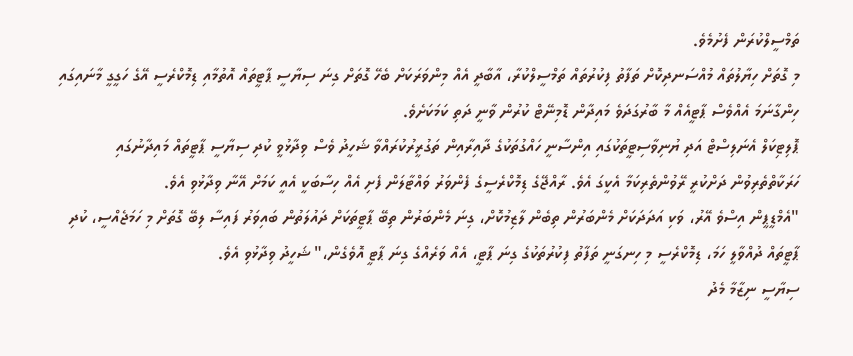ތަމްސީލްކުރަން ފެށުމެވެ.
މި ގޮތަށް ހިޔާލުތައް މުއްސަނދިކޮށް ތަފާތު ފިކުރުތައް ތަމްސީލްކުރާ، އާބާދީ އެއް މިންވަރަކަށް ބެހޭ ގޮތަށް ގިނަ ސިޔާސީ ޕާޓީތައް އޮތުމާއި ޑިމޮކްރެސީ އޭގެ ހަގީގީ މާނައިގައި ހިންގާނަމަ އެއްވެސް ޕާޓީއެއް މާ ބާރުގަދަވެ މައިދާން ޑޮމިނޭޓް ކުރުން ވާނީ ދަތި ކަމަކަށެވެ.
ޕޮލިޓިކަލް އެނަލިސްޓް އަދި ޔުނިވާސިޓީތަކުގައި އިންސާނީ ހައްގުތަކުގެ ދާއިރާއިން ތަގުރީރުކުރައްވާ ޝަހީދު ވެސް ވިދާޅުވީ ކުދި ސިޔާސީ ޕާޓީތައް މައިދާނުގައި ހަރަކާތްތެރިވުން ދަށްކުރީ ރޭވުންތެރިކަމާ އެކީގަ އެވެ. ރާއްޖޭގެ ޑިމޮކްރެސީގެ ފެންވަރު ވައްޓާލަން ފެށި އެއް ހިސާބަކީ އެއީ ކަމަށް އޭނާ ވިދާޅުވި އެވެ.
"އެމްޑީޕީން އިސްވެ އޭރު، ވަކި އަދަދަކަށް މެންބަރުން ތިބެން ލާޒިމުކޮށް، ގިނަ މެންބަރުން ތިބޭ ޕާޓީތަކަށް ދައުލަތުން ބައިވަރު ފައިސާ ލިބޭ ގޮތަށް މި ހަމަޖެއްސީ، ކުދި ޕާޓީތައް ދުއްވާލީ ހަމަ، ޑިމޮކްރެސީ މި ހިނގަނީ ތަފާތު ފިކުރުތަކުގެ ގިނަ ޕާޓީ، އެއް ވަރެއްގެ ގިނަ ޕާޓީ އޮވެގެން،" ޝަހީދު ވިދާޅުވި އެވެ.
ސިޔާސީ ނިޒާމާ މެދު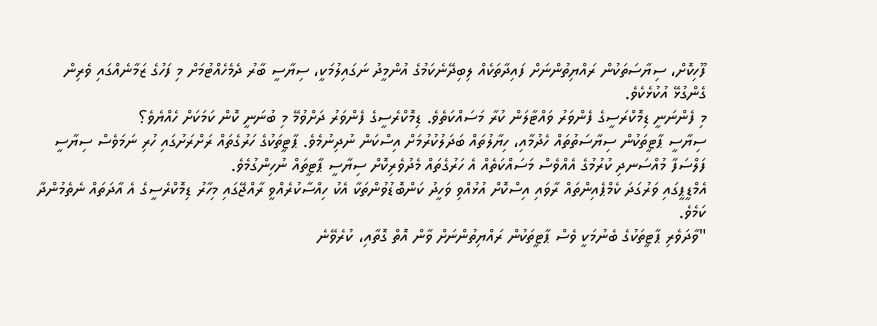ފޫހިކޮށް، ސިޔާސަތަކުން ރައްޔިތުންނަށް ފައިދާތަކެއް ލިބިދޭނެކަމުގެ އުންމީދު ނަގައިލުމަކީ، ސިޔާސީ ބާރު ދެމެހެއްޓުމަށް މި ފަހުގެ ޒަމާނެއްގައި ވެރިން ގެންގުޅޭ އުކުޅެކެވެ.
މި ފެންނަނީ ޑިމޮކްރަސީގެ ފެންވަރު ވައްޓާލަން ކުރާ މަސައްކަތެވެ. ޑިމޮކްރެސީގެ ފެންވަރު ދަށްވުމޭ މި ބުނަނީ ކޮން ކަމަކަށް ހެއްޔެވެ؟
ސިޔާސީ ޕާޓީތަކުން ސިޔާސަތުތައް ހެދުމާއި، ހިޔާލުތައް ބަދަލުކުރުމަށް އިސްކަން ނުދިނުމެވެ. ޕާޓީތަކުގެ ހަރުގެތައް ރަށްރަށުގައި ހުރި ނަމަވެސް ސިޔާސީ ފަލްސަފާ މުއްސަނދި ކުރުމުގެ އެއްވެސް މަސައްކަތެއް އެ ހަރުގެތައް މެދުވެރިކޮށް ސިޔާސީ ޕާޓީތައް ނުހިންގުމެވެ.
އެމްޑީޕީގައި ވަރުގަދަ ކެމްޕެއިންތައް ރާވައި އިސްކޮށް އުޅުއްވި ވަހީދު ކަންބޮޑުވުންތަކާ އެކު ހިއްސާކުރެއްވީ ރާއްޖޭގައި މިހާރު ޑިމޮކްރެސީގެ އެ އާދަތައް ނެތެމުންދާ ކަމެވެ.
"ވާދަވެރި ޕާޓީތަކުގެ ބެނުމަކީ ވެސް ޕާޓީތަކުން ރައްޔިތުންނަށް ވާން އޮތް ގޮތާއި، ކުރެވޭނެ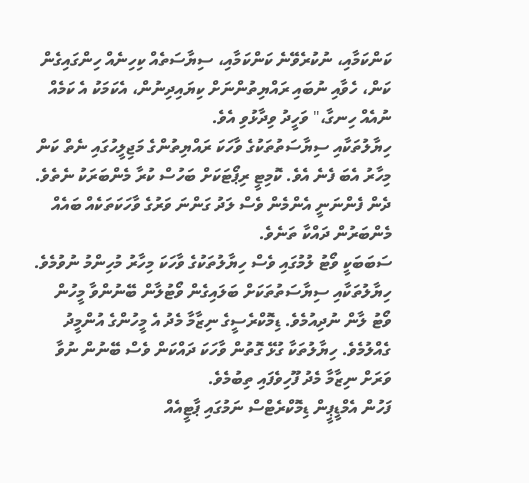ކަންކަމާއި، ނުކުރެވޭނެ ކަންކަމާއި، ސިޔާސަތެއް ކިހިނެއް ހިންގައިގެން ކަން، ހެވާއި ނުބައި ރައްޔިތުންނަށް ކިޔައިދިނުން، އެކަމަކު އެ ކަމެއް ނުއެއް ހިނގާ،" ވަހީދު ވިދާޅުވި އެވެ.
ހިޔާލުތަކާއި ސިޔާސަތުތަކުގެ ވާހަކަ ރައްޔިތުންގެ މަޖިލީހުގައި ނެތް ކަން މިހާރު އެބަ ފެނެ އެވެ. ކޮމިޓީ ރިޕޯޓަކަށް ބަހުސް ކުރާ މެންބަރަކު ނެތެވެ. ދެން ފެންނަނީ އެންމެން ވެސް ލަދު ގަންނަ ވަރުގެ ވާހަކަތަކެއް ބައެއް މެންބަރުން ދައްކާ ތަނެވެ.
ސަބަބަކީ ވޯޓު ލުމުގައި ވެސް ހިޔާލުތަކުގެ ވާހަކަ މިހާރު މުހިންމު ނުވުމެވެ. ހިޔާލުތަކާއި ސިޔާސަތުތަކަށް ބަލައިގެން ވޯޓުލާން ބޭނުންވާ މީހުން ވޯޓު ލާން ނުދިއުމެވެ. ޑިމޮކްރެސީގެ ނިޒާމާ މެދު އެ މީހުންގެ އުންމީދު ގެއްލުމެވެ. ހިޔާލުތަކާ ގުޅޭ ގޮތުން ވާހަކަ ދައްކަން ވެސް ބޭނުން ނުވާ ވަރަށް ނިޒާމާ މެދު ފޫހިވެފައި ތިބުމެވެ.
ފަހުން އެމްޑީޕީން ޑިމޮކްރެޓްސް ނަމުގައި ޕާޓީއެއް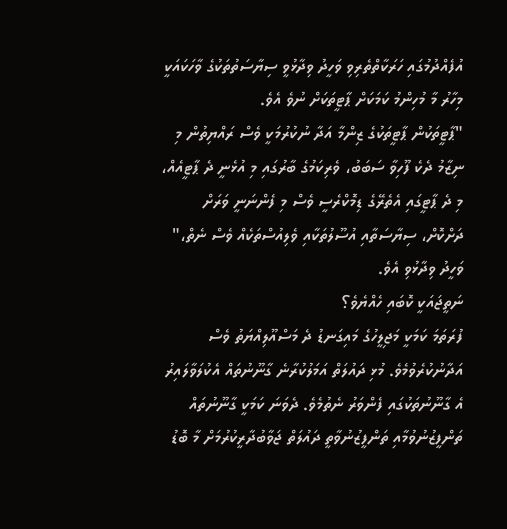އުފެއްދުމުގައި ހަރަކާތްތެރިވި ވަހީދު ވިދާޅުވީ ސިޔާސަތުތަކުގެ ވާހަކައަކީ މިހާރު މާ މުހިންމު ކަމަކަށް ޕާޓީތަކަށް ނުވެ އެވެ.
"ޕާޓީތަކުން ޕާޓީތަކުގެ ޒިންމާ އަދާ ނުކުރުމަކީ ވެސް ރައްޔިތުން މި ނިޒާމު ދެކެ ފޫހިވާ ސަބަބު، ވެރިކަމުގެ ބާރުގައި މި އުޅެނީ ދެ ޕާޓީއެއް، މި ދެ ޕާޓީގައި އެތެރޭގެ ޑިމޮކްރެސީ ވެސް މި ފެންނަނީ ވަރަށް ދަށްކޮށް، ސިޔާސަތާއި އުސޫލުތަކާއި ވެލިއުސްތަކެއް ވެސް ނެތް،" ވަހީދު ވިދާޅުވި އެވެ.
ނަތީޖައަކީ ކޮބައި ހެއްޔެވެ؟
ފުރަތަމަ ކަމަކީ މަޖިލީހުގެ މައިގަނޑު ދެ މަސްއޫލިއްޔަތު ވެސް އަދާނުކުރެވުމެވެ. މުޅި ދައުލަތް އަމަލުކުރާނެ ގާނޫނުތައް އެކުލަވާލައިރު އެ ގާނޫނުތަކުގައި ފެންވަރު ނެތުމެވެ. ދެވަނަ ކަމަކީ ގާނޫނުތައް ތަންފީޒުނުވުމާއި ތަންފީޒުނުވާތީ ދައުލަތް ޖަވާބުދާރީކުރުމަށް މާ ބޮޑު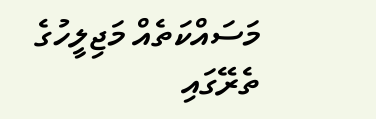މަސައްކަތެއް މަޖިލީހުގެ ތެރޭގައި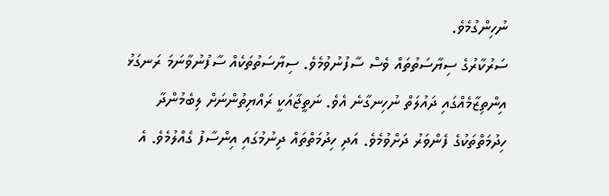ނުހިންގުމެވެ.
ސަރުކާރުގެ ސިޔާސަތުތައް ވެސް ސާފުނުވުމެވެ. ސިޔާސަތުތަކެއް ސާފުނުވާނަމަ ރަނގަޅު އިންތިޒާމެއްގައި ދައުލަތް ނުހިނގާނެ އެވެ. ނަތީޖާއަކީ ރައްޔިތުންނަށް ލިބެމުންދާ ހިދުމަތްތަކުގެ ފެންވަރު ދަށްވުމެވެ. އަދި ހިދުމަތްތައް ދިނުމުގައި އިންސާފު ގެއްލުމެވެ. އެ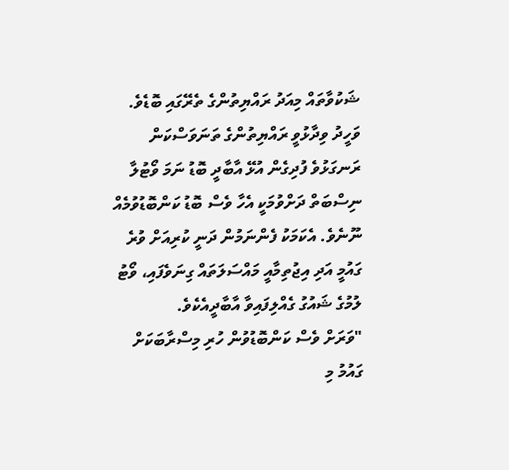ޝަކުވާތައް މިއަދު ރައްޔިތުންގެ ތެރޭގައި ބޮޑެވެ.
ވަހީދު ވިދާޅުވީ ރައްޔިތުންގެ ތަނަވަސްކަން ރަނގަޅުވެ ފުދިގެން އުޅޭ އާބާދީ ބޮޑު ނަމަ ވޯޓުލާ ނިސްބަތް ދަށްވުމަކީ އެހާ ވެސް ބޮޑު ކަންބޮޑުވުމެއް ނޫނެވެ. އެކަމަކު ފެންނަމުން ދަނީ ކުރިއަށް ވުރެ ގައުމީ އަދި އިޖުތިމާއީ މައްސަލަތައް ގިނަވެފައި، ވޯޓު ލުމުގެ ޝައުގު ގެއްލިފައިވާ އާބާދީއެކެވެ.
"ވަރަށް ވެސް ކަންބޮޑުވުން ހުރި މިސްރާބަކަށް ގައުމު މި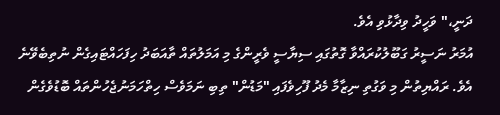ދަނީ،" ވަހީދު ވިދާޅުވި އެވެ.
އުމަރު ނަސީރު ގަބޫލުކުރައްވާ ގޮތުގައި ސިޔާސީ ވެރީންގެ މި އަމަލުތައް ތާއަބަދު ހިފަހައްޓައިގެން ނުތިބެވޭނެ އެވެ. ރައްޔިތުން މި ވަގުތި ނިޒާމާ މެދު ފޫހިވެފައި "މަޑުން" ތިބި ނަމަވެސް ހިތްހަމަނުޖެހުންތައް ބޮޑުވެގެން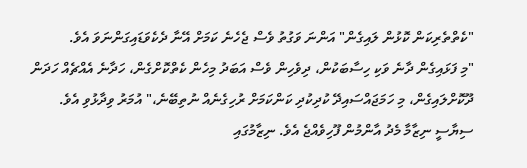"ކެތްތެރިކަން ކޮޅުން ލައިގެން" އަންނަ ވަގުތު ވެސް ޖެހެނެ ކަމަށް އޭނާ ދެކެވަޑައިގަންނަވަ އެވެ.
"މި ފަޅައިގެން ދާނެ ވަކި ހިސާބަކުން، ދިވެހިން ވެސް އަބަދު މިހެން ކެތްކޮށްގެން، ހަދާނެ އެއްޗެއް ހަދަން ދޫކޮށްލައިގެން، މި ހަމަޖައްސައިދޭ ކުދިކުދި ކަންކަމަށް ރުހިގެނެއް ނުތިބޭނެ،" އުމަރު ވިދާޅުވި އެވެ.
ސިޔާސީ ނިޒާމާ މެދު އާންމުން ފޫހިވެއްޖެ އެވެ. ނިޒާމުގައި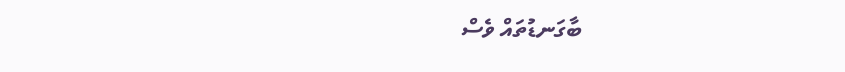ބާގަނޑުތައް ވެސް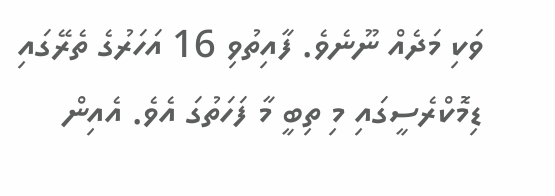ވަކި މަދެއް ނޫނެވެ. ފާއިތުވި 16 އަހަރުގެ ތެރޭގައި ޑިމޮކްރެސީގައި މި ތިބީ މާ ފަހަތުގަ އެވެ. އެއިން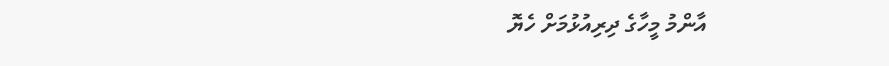އާންމު މީހާގެ ދިރިއުޅުމަށް ހެޔޮ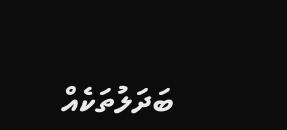ބަދަލުތަކެއް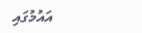އައުމުގައި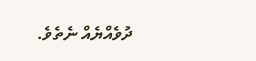ދުވެއްޔެއް ނެތެވެ.